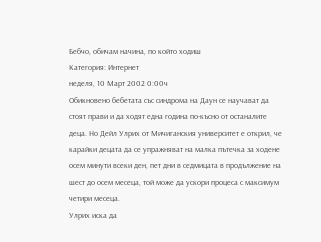Бебчо, обичам начина, по който ходиш
Категория: Интернет
неделя, 10 Март 2002 0:00ч
Oбикновено бебетата със синдрома на Даун се научават да стоят прави и да ходят една година по-късно от останалите деца. Но Дейл Улрих от Мичиганския университет е открил, че карайки децата да се упражняват на малка пътечка за ходене осем минути всеки ден, пет дни в седмицата в продължение на шест до осем месеца, той може да ускори процеса с максимум четири месеца.
Улрих иска да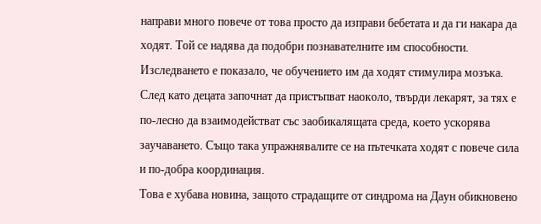направи много повече от това просто да изправи бебетата и да ги накара да ходят. Той се надява да подобри познавателните им способности. Изследването е показало, че обучението им да ходят стимулира мозъка. След като децата започнат да пристъпват наоколо, твърди лекарят, за тях е по-лесно да взаимодействат със заобикалящата среда, което ускорява заучаването. Също така упражнявалите се на пътечката ходят с повече сила и по-добра координация.
Това е хубава новина, защото страдащите от синдрома на Даун обикновено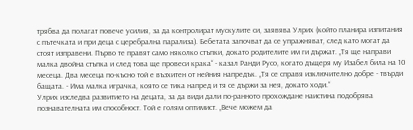трябва да полагат повече усилия, за да контролират мускулите си, заявява Улрих (който планира изпитания с пътечката и при деца с церебрална парализа). Бебетата започват да се упражняват, след като могат да стоят изправени. Първо те правят само няколко стъпки, докато родителите им ги държат. „Тя ще направи малка двойна стъпка и след това ще провеси крака“ - казал Ранди Русо, когато дъщеря му Изабел била на 10 месеца. Два месеца по-късно той е възхитен от нейния напредък. „Тя се справя изключително добре - твърди бащата. - Има малка играчка, която се тика напред и тя се държи за нея, докато ходи.“
Улрих изследва развитието на децата, за да види дали по-ранното прохождане наистина подобрява познавателната им способност. Той е голям оптимист. „Вече можем да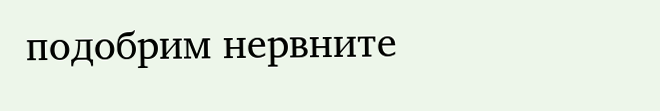подобрим нервните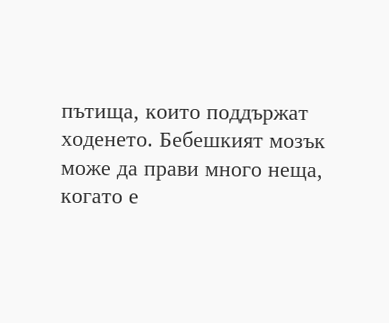пътища, които поддържат ходенето. Бебешкият мозък може да прави много неща, когато е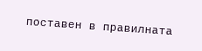поставен в правилната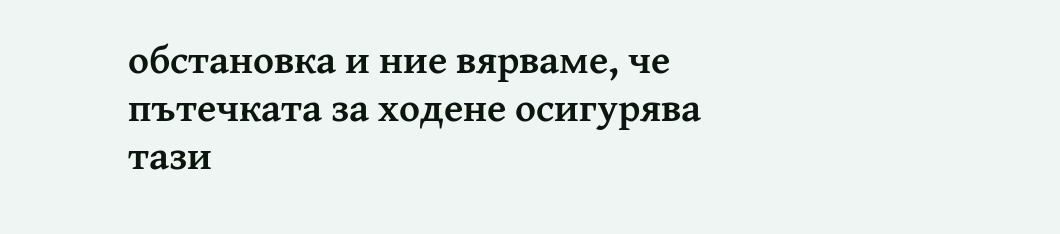обстановка и ние вярваме, че пътечката за ходене осигурява тази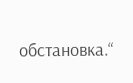обстановка.“